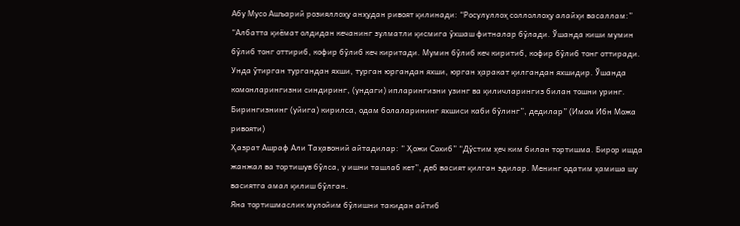Абу Мусо Ашъарий розияллоҳу анҳудан ривоят қилинади: “Росулуллоҳ соллоллоҳу алайҳи васаллам:” “Албатта қиёмат олдидан кечанинг зулматли қисмига ўхшаш фитналар бўлади. Ўшанда киши мумин бўлиб тонг оттириб, кофир бўлиб кеч киритади. Мумин бўлиб кеч киритиб, кофир бўлиб тонг оттиради. Унда ўтирган тургандан яхши, турган юргандан яхши, юрган ҳаракат қилгандан яхшидир. Ўшанда комонларингизни синдиринг, (ундаги) ипларингизни узинг ва қиличларингиз билан тошни уринг. Бирингизнинг (уйига) кирилса, одам болаларининг яхшиси каби бўлинг”, дедилар” (Имом Ибн Можа ривояти)
Ҳазрат Ашраф Али Таҳавоний айтадилар: “ Ҳожи Сохиб” “Дўстим ҳеч ким билан тортишма. Бирор ишда жанжал ва тортишув бўлса, у ишни ташлаб кет”, деб васият қилган эдилар. Менинг одатим ҳамиша шу васиятга амал қилиш бўлган.
Яна тортишмаслик мулойим бўлишни такидан айтиб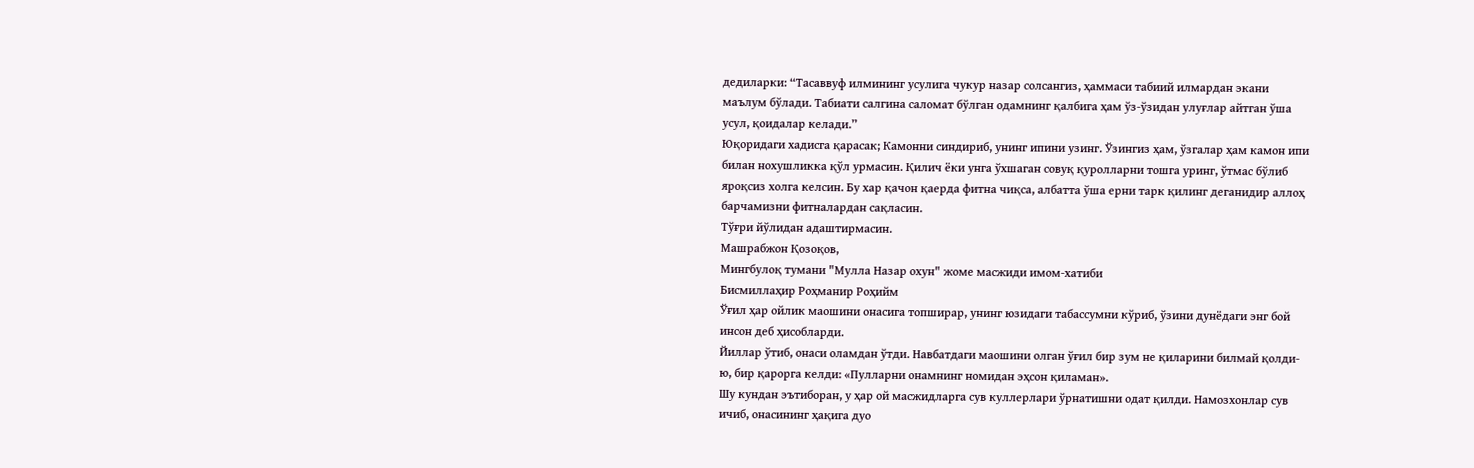дедиларки: “Тасаввуф илмининг усулига чукур назар солсангиз, ҳаммаси табиий илмардан экани маълум бўлади. Табиати салгина саломат бўлган одамнинг қалбига ҳам ўз-ўзидан улуғлар айтган ўша усул, қоидалар келади.”
Юқоридаги хадисга қарасак; Камонни синдириб, унинг ипини узинг. Ўзингиз ҳам, ўзгалар ҳам камон ипи билан нохушликка қўл урмасин. Қилич ёки унга ўхшаган совуқ қуролларни тошга уринг, ўтмас бўлиб яроқсиз холга келсин. Бу хар қачон қаерда фитна чиқса, албатта ўша ерни тарк қилинг деганидир аллоҳ барчамизни фитналардан сақласин.
Тўғри йўлидан адаштирмасин.
Машрабжон Қозоқов,
Мингбулоқ тумани "Мулла Назар охун" жоме масжиди имом-хатиби
Бисмиллаҳир Роҳманир Роҳийм
Ўғил ҳар ойлик маошини онасига топширар, унинг юзидаги табассумни кўриб, ўзини дунёдаги энг бой инсон деб ҳисобларди.
Йиллар ўтиб, онаси оламдан ўтди. Навбатдаги маошини олган ўғил бир зум не қиларини билмай қолди-ю, бир қарорга келди: «Пулларни онамнинг номидан эҳсон қиламан».
Шу кундан эътиборан, у ҳар ой масжидларга сув куллерлари ўрнатишни одат қилди. Намозхонлар сув ичиб, онасининг ҳақига дуо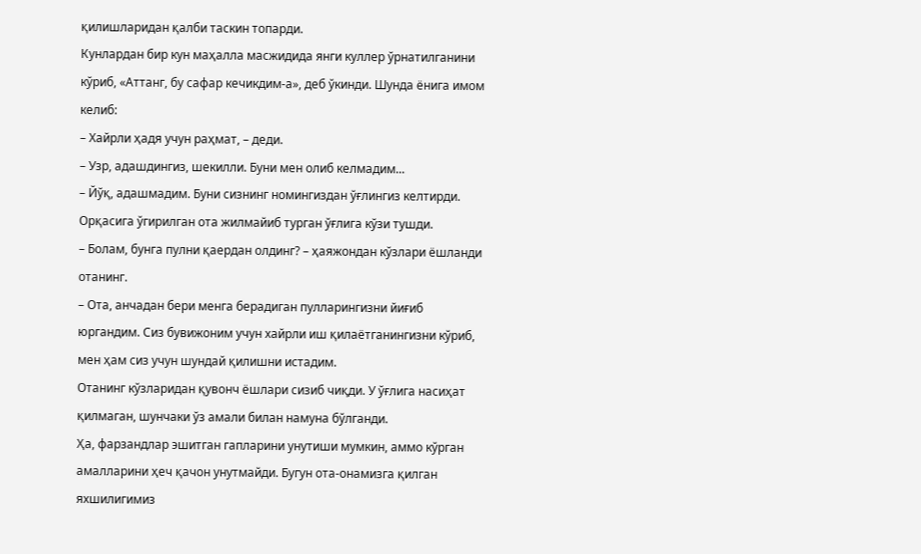қилишларидан қалби таскин топарди.
Кунлардан бир кун маҳалла масжидида янги куллер ўрнатилганини кўриб, «Аттанг, бу сафар кечикдим-а», деб ўкинди. Шунда ёнига имом келиб:
– Хайрли ҳадя учун раҳмат, – деди.
– Узр, адашдингиз, шекилли. Буни мен олиб келмадим...
– Йўқ, адашмадим. Буни сизнинг номингиздан ўғлингиз келтирди.
Орқасига ўгирилган ота жилмайиб турган ўғлига кўзи тушди.
– Болам, бунга пулни қаердан олдинг? – ҳаяжондан кўзлари ёшланди отанинг.
– Ота, анчадан бери менга берадиган пулларингизни йиғиб юргандим. Сиз бувижоним учун хайрли иш қилаётганингизни кўриб, мен ҳам сиз учун шундай қилишни истадим.
Отанинг кўзларидан қувонч ёшлари сизиб чиқди. У ўғлига насиҳат қилмаган, шунчаки ўз амали билан намуна бўлганди.
Ҳа, фарзандлар эшитган гапларини унутиши мумкин, аммо кўрган амалларини ҳеч қачон унутмайди. Бугун ота-онамизга қилган яхшилигимиз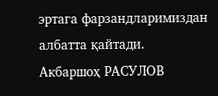эртага фарзандларимиздан албатта қайтади.
Акбаршоҳ РАСУЛОВ